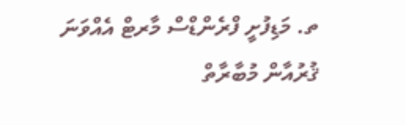ތ. މަޑިފުށީ ފްރެންޑްސް މާރޓް އެއްވަނަ ޤުރުއާން މުބާރާތް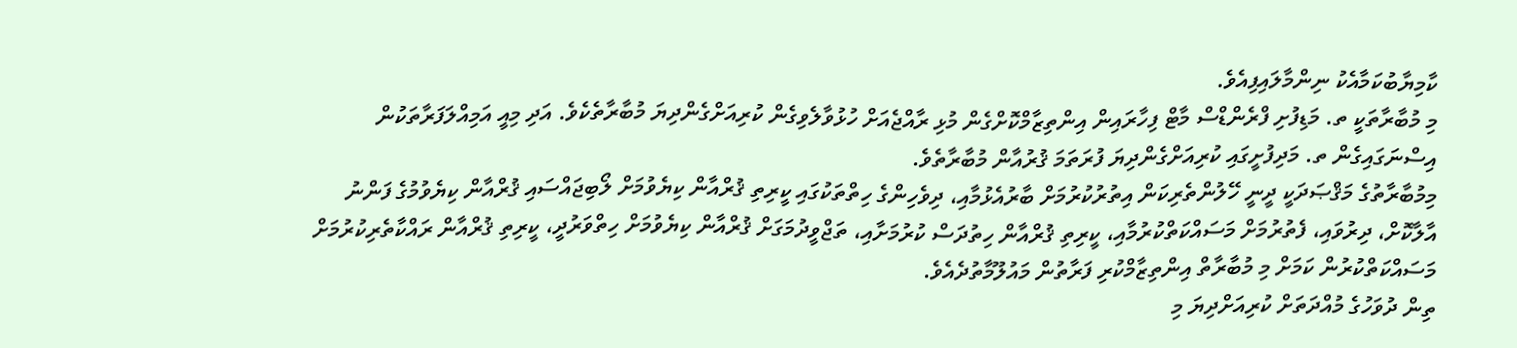ކާމިޔާބުކަމާއެކު ނިންމާލައިފިއެވެ.
މި މުބާރާތަކީ ތ. މަޑިފުށި ފްރެންޑްސް މާޓް ފިހާރައިން އިންތިޒާމްކޮށްގެން މުޅި ރާއްޖެއަށް ހުޅުވާލެވިގެން ކުރިއަށްގެންދިޔަ މުބާރާތެކެވެ. އަދި މިއީ އަމިއްލަފަރާތަކުން އިސްނަގައިގެން ތ. މަދިފުށީގައި ކުރިއަށްގެންދިޔަ ފުރަތަމަ ޤުރުއާން މުބާރާތެވެ.
މިމުބާރާތުގެ މަޤްޞަދަކީ ދީނީ ހޭލުންތެރިކަން އިތުރުކުރުމަށް ބާރުއެޅުމާއި، ދިވެހިންގެ ހިތްތަކުގައި ކީރިތި ޤުރްއާން ކިޔެވުމަށް ލޯބިޖައްސައި ޤުރްއާން ކިޔެވުމުގެ ފަންނު އާލާކޮށް، ދިރުވައި، ފެތުރުމަށް މަސައްކަތްކުރުމާއި، ކީރިތި ޤުރްއާން ހިތުދަސް ކުރުމަށާއި، ތަޖްވީދުމަގަށް ޤުރްއާން ކިޔެވުމަށް ހިތްވަރުދީ، ކީރިތި ޤުރްއާން ރައްކާތެރިކުރުމަށް މަސައްކަތްކުރުން ކަމަށް މި މުބާރާތް އިންތިޒާމްކުރި ފަރާތުން މައުލޫމާތުދެއެވެ.
ތިން ދުވަހުގެ މުއްދަތަށް ކުރިއަށްދިޔަ މި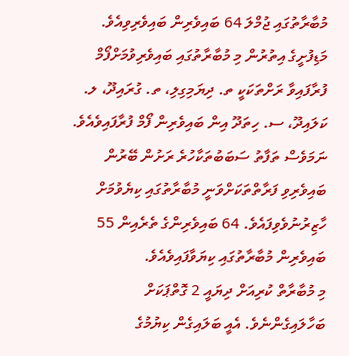މުބާރާތުގައި ޖުމްލަ 64 ބައިވެރިން ބައިވެރިވިއެވެ. މަޑިފުށީގެ އިތުރުން މި މުބާރާތުގައި ބައިވެރިވުމަށްފޯމް ފުރާފައިވާ ރަށްތަކަކީ ތ. ދިޔަމިގިލި، ތ. ގުރައިދޫ، ލ. ކަލައިދޫ، ސ. ހިތަދޫ އިން ބައިވެރިން ފޯމް ފުރާފައިވެއެވެ. ނަމަވެސް ތަފާތު ސަބަބުތަކާހުރެ ރަށުން ބޭރުން ބައިވެރިވި ފަރާތްތަކަށްވަނީ މުބާރާތުގައި ކިޔެވުމަށް ހާޒިރުނުވެވިފައެވެ. 64 ބައިވެރިންގެ ތެރެއިން 55 ބައިވެރިން މުބާރާތުގައި ކިޔަވާފައިވެއެވެ.
މި މުބާރާތް ކުރިއަށް ދިޔައީ 2 ގޮތްޕަކަށް ބަހާލައިގެންނެވެ. އެއީ ބަލައިގެން ކިޔުމުގެ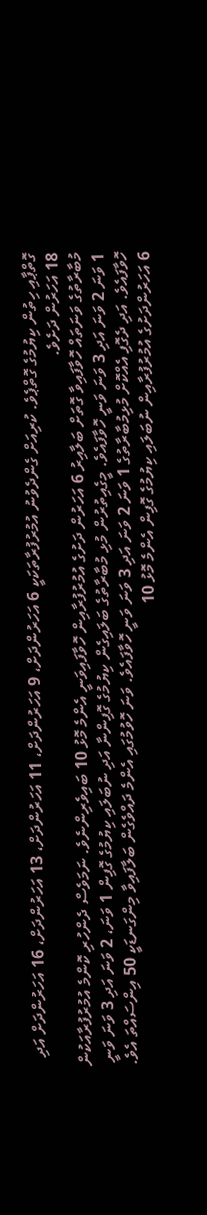ގޮތްޕާއި ހިތުން ކިޔުމުގެ ގޮތްޕެވެ. ކުރިއަށް ގެންދެވުނު އުމުރުފުރާތަކަކީ 6 އަހަރުންދަށް، 9 އަހަރުންދަށް، 11 އަހަރުންދަށް، 13 އަހަރުންދަށް، 16 އަހަރުންދަށް އަދި 18 އަހަރުން ދަށެވެ.
މުބާރާތުގެ ވަނަތައް ހޮވާފައިވާ ގޮތަށް ބަލާއިރު 6 އަހަރުން ދަށުގެ އުމުރުފުރާއިން ހޮވާފައިވަނީ އެންމެ މޮޅު 10 ބައިވެރިންނެވެ. ނަމަވެސް ދެންހުރި ކޮންމެ އުމުރުފުރާއަކުން 1 ވަނަ 2 ވަނަ އަދި 3 ވަނަ ވަނީ ހޮވާފައެވެ. މީގެއިތުރުން މުޅި މުބާރާތުގެ ބަލައިގެން ކިޔުމުގެ ގޮފިންނާ އަދި ނުބަލައި ކިޔުމުގެ ގޮފިން 1 ވަނަ، 2 ވަނަ އަދި 3 ވަނަ ވަނީ ހޮވާފައެވެ. އަދި ދެގޮފި އެއްކޮށް މުޅިމުބާރާތުގެ 1 ވަނަ 2 ވަނަ އަދި 3 ވަނަ ވަނީ ހޮވާފައެވެ. ވަނަ ހޮވުމުގައި އެންމެ ދައްވެގެން ބަލާފައިވާ މިންގަނޑަކީ 50 އިންސައްތަ އެވެ.
6 އަހަރުންދަށުގެ އުމުރުފުރާއިން ނުބަލައި ކިޔުމުގެ ގޮފިން އެންމެ މޮޅު 10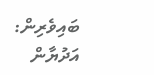ބައިވެރިން:
އަދުޔާން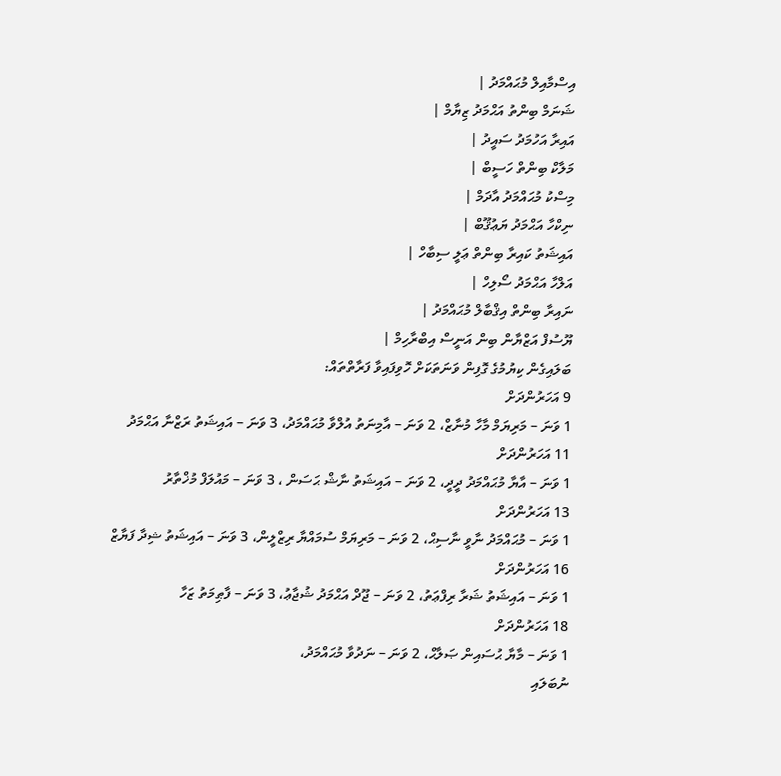އިސްމާއިލް މުޙައްމަދު |
ޝަނަމް ބިންތު އަޙްމަދު ޒިޔާމް |
އައިރާ އަހުމަދު ސައީދު |
މަލާކް ބިންތް ހަސީބް |
މިސްކު މުޙައްމަދު އާދަމް |
ނިކްހާ އަޙްމަދު ޔަޢުޤޫބް |
އައިޝަތު ކައިރާ ބިންތް ޢަލީ ސިބާހް |
އަލްހާ އަޙްމަދު ސޯލިހް |
ނައިރާ ބިންތް އިޤްބާލް މުޙައްމަދު |
ޔޫސުފް އަޒްޔާން ބިން އަނީސް އިބްރާހިމް |
ބަލައިގެން ކިޔުމުގެ ގޮފިން ވަނަތަކަށް ހޮވިފައިވާ ފަރާތްތައް:
9 އަހަރުންދަށް
1 ވަނަ – މަރިޔަމް މާހާ މުނާޒް، 2 ވަނަ – އާމިނަތު އުލްވާ މުޙައްމަދު، 3 ވަނަ – އައިޝަތު ރަޒްނާ އަޙްމަދު
11 އަހަރުންދަށް
1 ވަނަ – އާޔާ މުޙައްމަދު ދީދީ، 2 ވަނަ – އައިޝަތު ނާޝް ޙަސަން ، 3 ވަނަ – މައުލަފް މުޚްތާރު
13 އަހަރުންދަށް
1 ވަނަ – މުޙައްމަދު ނާވީ ނާސިޙް، 2 ވަނަ – މަރިޔަމް ސުމައްޔާ ރިޒްލީން، 3 ވަނަ – އައިޝަތު ޝިދާ ފަޔާޒް
16 އަހަރުންދަށް
1 ވަނަ – އައިޝަތު ޝަރާ ރިފްޢަތު، 2 ވަނަ – ޖޫދް އަޙްމަދު ޝުޖާޢު، 3 ވަނަ – ފާޠިމަތު ޒަހާ
18 އަހަރުންދަށް
1 ވަނަ – މާޔާ ޙުސައިން ޞަލާޙް، 2 ވަނަ – ނަދުވާ މުޙައްމަދު،
ނުބަލައި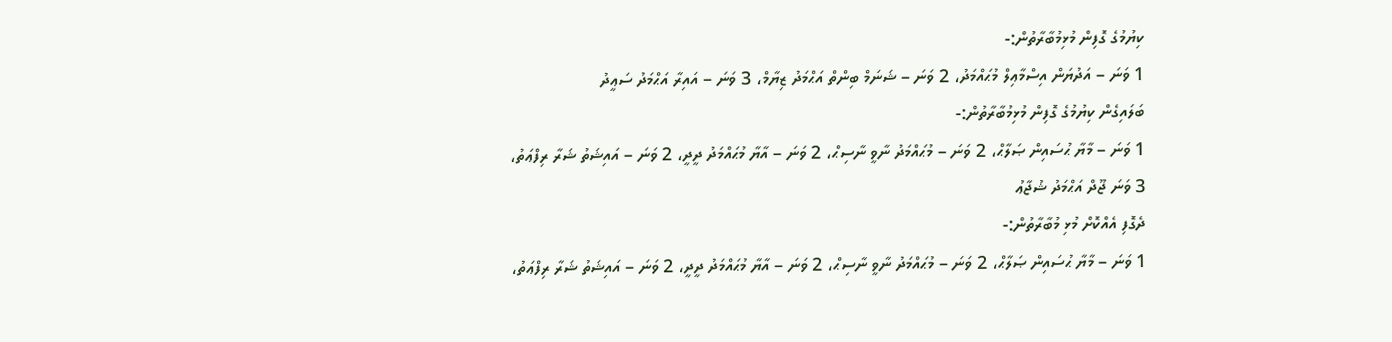ކިޔުމުގެ ގޮފިން މުޅިމުބާރާތުން:-
1 ވަނަ – އަދުޔަން އިސްމާޢިލް މުޙައްމަދު، 2 ވަނަ – ޝަނަމް ބިންތް އަޙްމަދު ޒިޔާމް، 3 ވަނަ – އައިރާ އަޙްމަދު ސަޢީދު
ބަލައިގެން ކިޔުމުގެ ގޮފިން މުޅިމުބާރާތުން:-
1 ވަނަ – މާޔާ ޙުސައިން ޞަލާޙް، 2 ވަނަ – މުޙައްމަދު ނާވީ ނާސިޙް، 2 ވަނަ – އާޔާ މުޙައްމަދު ދީދީ، 2 ވަނަ – އައިޝަތު ޝަރާ ރިފްޢަތު،
3 ވަނަ ޖޫދް އަޙްމަދު ޝުޖާޢު
ދެގޮފި އެއްކޮށް މުޅި މުބާރާތުން:-
1 ވަނަ – މާޔާ ޙުސައިން ޞަލާޙް، 2 ވަނަ – މުޙައްމަދު ނާވީ ނާސިޙް، 2 ވަނަ – އާޔާ މުޙައްމަދު ދީދީ، 2 ވަނަ – އައިޝަތު ޝަރާ ރިފްޢަތު،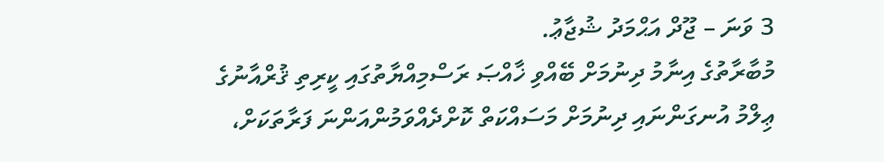3 ވަނަ – ޖޫދް އަޙްމަދު ޝުޖާޢު.
މުބާރާތުގެ އިނާމު ދިނުމަށް ބޭއްވި ޚާއްޞަ ރަސްމިއްޔާތުގައި ކީރިތި ޤުރްއާނުގެ ޢިލްމު އުނގަންނައި ދިނުމަށް މަސައްކަތް ކޮށްދެއްވަމުންއަންނަ ފަރާތަކަށް،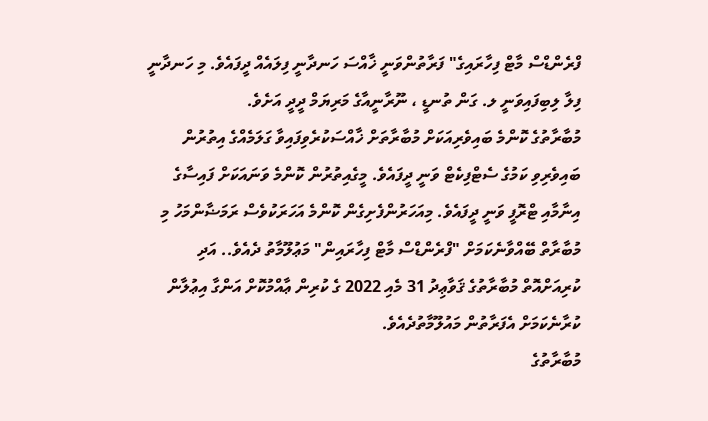ފްރެންޑްސް މާޓް ފިހާރައިގެ" ފަރާތުންވަނީ ޚާއްސަ ހަނދާނީ ފިލައެއް ދީފައެވެ. މި ހަނދާނީ ފިލާ ލިބިފައިވަނީ ލ. ގަން ތުނޑީ ، ނޫރާނީއާގެ މަރިޔަމް ދީދީ އަށެވެ.
މުބާރާތުގެ ކޮންމެ ބައިވެރިއަކަށް މުބާރާތަށް ޚާއްސަކުރެވިފައިވާ ގަލަމެއްގެ އިތުރުން ބައިވެރިވި ކަމުގެ ސެޓްފިކެޓް ވަނީ ދީފައެވެ. މީގެއިތުރުން ކޮންމެ ވަނައަކަށް ފައިސާގެ އިނާމާއި ޓްރޮފީ ވަނީ ދީފައެވެ. މިއަހަރުންފެށިގެން ކޮންމެ އަހަރަކުވެސް ރަމަޟާންމަހު މި މުބާރާތް ބޭއްވާނެކަމަށް "ފްރެންޑްސް މާޓް ފިހާރައިން" މަޢުލޫމާތު ދެއެވެ.. އަދި ކުރިއަށްއޮތް މުބާރާތުގެ ޤަވާޢިދު 31 މެއި 2022 ގެ ކުރިން ޢާއްމުކޮށް އަންގާ އިޢުލާން ކުރާނެކަމަށް އެފަރާތުން މައުލޫމާތުދެއެވެ.
މުބާރާތުގެ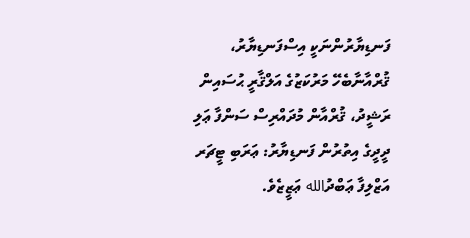ފަނޑިޔާރުންނަކީ އިސްފަނޑިޔާރު، ޤުރްއާނާބެހޭ މަރުކަޒުގެ އަލްޤާރީ ޙުސައިން ރަޝީދު، ޤުރްއާން މުދައްރިސް ސަންފާ ޢަލި ދީދީގެ އިތުރުން ފަނޑިޔާރު: ޢަރަބި ޓީޗަރ އަޒްލިފާ ޢަބްދުالله ޢަޒީޒެވެ.